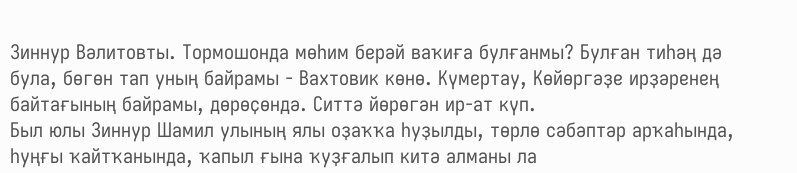Зиннур Вәлитовты. Тормошонда мөһим берәй ваҡиға булғанмы? Булған тиһәң дә була, бөгөн тап уның байрамы - Вахтовик көнө. Күмертау, Көйөргәҙе ирҙәренең байтағының байрамы, дөрөҫөндә. Ситтә йөрөгән ир-ат күп.
Был юлы Зиннур Шамил улының ялы оҙаҡҡа һуҙылды, төрлө сәбәптәр арҡаһында, һуңғы ҡайтҡанында, ҡапыл ғына ҡуҙғалып китә алманы ла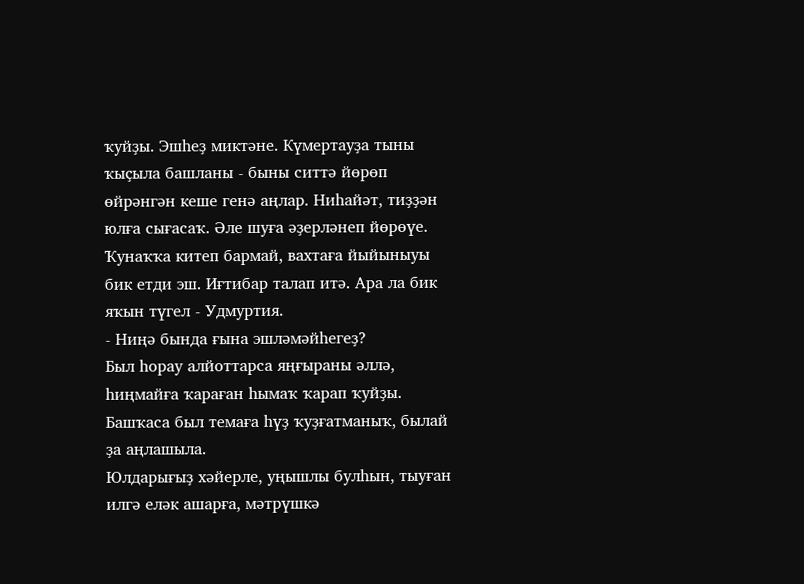ҡуйҙы. Эшһеҙ миктәне. Күмертауҙа тыны ҡыҫыла башланы - быны ситтә йөрөп өйрәнгән кеше генә аңлар. Ниһайәт, тиҙҙән юлға сығасаҡ. Әле шуға әҙерләнеп йөрөүе. Ҡунаҡҡа китеп бармай, вахтаға йыйыныуы бик етди эш. Иғтибар талап итә. Ара ла бик яҡын түгел - Удмуртия.
- Ниңә бында ғына эшләмәйһегеҙ?
Был һорау алйоттарса яңғыраны әллә, һиңмайға ҡараған һымаҡ ҡарап ҡуйҙы. Башҡаса был темаға һүҙ ҡуҙғатманыҡ, былай ҙа аңлашыла.
Юлдарығыҙ хәйерле, уңышлы булһын, тыуған илгә еләк ашарға, мәтрүшкә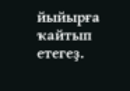йыйырға ҡайтып етегеҙ.